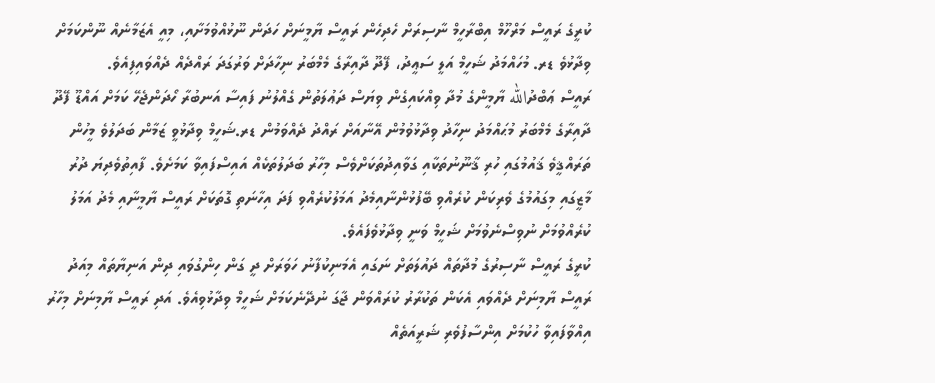ކުރީގެ ރައީސް މަރްހޫމް އިބްރާހީމް ނާސިރަށް ހެދިހެން ރައީސް ޔާމީނަށް ހަދަން ނޫޅުއްވުމަށާއި، މިއީ އެޒަމާނެއް ނޫންކަމަށް ވިދާޅުވެ ޑރ. މުހައްމަދު ޝަހީމް އަލީ ސަޢީދު، ފޭދޫ ދާއިރާގެ މެމްބަރު ނިހާދަށް ވަރުގަދަ ރައްދެއް ދެއްވައިފިއެވެ.
ރައީސް ޢަބްދުالله ޔާމީންގެ މުދާ ވިއްކައިގެން ވިޔަސް ދަޢުލަތުން ގެއްލުނު ފައިސާ އަނބުރާ ހޯދަންޖެހޭ ކަމަށް އައްޑޫ ފޭދޫ ދާއިރާގެ މެމްބަރު މުޙައްމަދު ނިހާދު ވިދާޅުވުމުން އޭނާއަށް ރައްދު ދެއްވަމުން ޑރ.ޝަހީމް ވިދާޅުވީ ޒަމާން ބަދަލުވެ މީހުން ތަރައްޤީވެ ޤައުމުގައި ހުރި ޤާނޫނުތަކާއި ގަވާއިދުތަކަށްވެސް މިހާރު ބަދަލުތަކެއް އައިސްފައިވާ ކަމަށެވެ. ފާއިތުވެދިޔަ ދުރު މާޒީގައި މިގައުމުގެ ވެރިކަން ކުރެއްވި ބޭފުޅުންނާއިމެދު އަމަލުކުރެއްވި ފަދަ އިހާނަތި ގޮތަކަށް ރައީސް ޔާމީނާއި މެދު އަމަލު ކުރެއްވުމަށް ނުވިސްނެވުމަށް ޝަހީމް ވަނީ ވިދާޅުވެފައެވެ.
ކުރީގެ ރައީސް ނާސިރުގެ މުދާތައް ދައުލަތަށް ނަގައި އެމަނިކުފާނު ހަވަރަށް ދީ ގަން ހިންގުވައި ދިން އަނިޔާތައް މިއަދު ރައީސް ޔާމިނަށް ދެއްވައި އެކަން ތަކުރާރު ކުރައްވަން ޖާގަ ނުދޭނެކަމަށް ޝަހީމް ވިދާޅުވިއެވެ. އަދި ރައީސް ޔާމިނަށް މިހާރު އިއްވާފައިވާ ހުކުމަށް އިންސާފުވެރި ޝަރީއަތެއް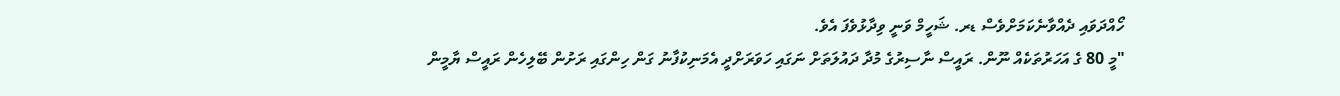ހޯއްދަވައި ދެއްވާނެކަމަށްވެސް ޑރ. ޝަހީމް ވަނީ ވިދާޅުވެފަ އެވެ.
"މީ 80 ގެ އަހަރުތަކެއް ނޫން. ރައީސް ނާސިރުގެ މުދާ ދައުލަތަށް ނަގައި ހަވަރަށްދީ އެމަނިކުފާނު ގަން ހިންގައި ރަށުން ބޭލިހެން ރައީސް ޔާމީން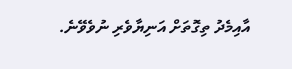އާއިމެދު ތިގޮތަށް އަނިޔާވެރި ނުވެވޭނެ.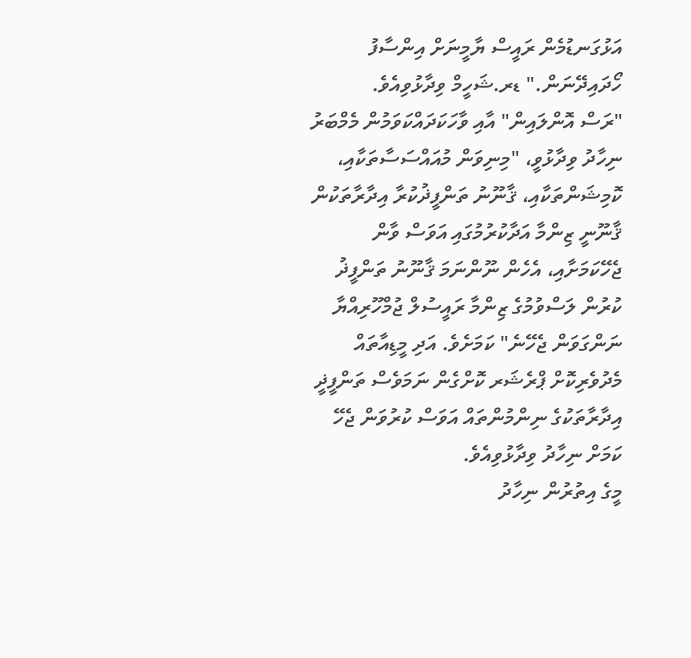އަޅުގަނޑުމެން ރައީސް ޔާމީނަށް އިންސާފު ހޯދައިދޭނަން." ޑރ.ޝަހީމް ވިދާޅުވިއެވެ.
"ރަސް އޮންލައިން" އާއި ވާހަކަދައްކަވަމުން މެމްބަރު ނިހާދު ވިދާޅުވީ، "މިނިވަން މުއައްސަސާތަކާއި، ކޮމިޝަންތަކާއި، ޤާނޫނު ތަންފީޛުކުރާ އިދާރާތަކުން ޤާނޫނީ ޒިންމާ އަދާކުރުމުގައި އަވަސް ވާން ޖެހޭކަމަށާއި، އެހެން ނޫންނަމަ ޤާނޫނު ތަންފީޛު ކުރުން ލަސްވުމުގެ ޒިންމާ ރައީސުލް ޖުމްހޫރިއްޔާ ނަންގަވަން ޖެހޭނެ" ކަމަށެވެ. އަދި މީޑިއާތައް މެދުވެރިކޮށް ޕްރެޝަރ ކޮށްގެން ނަމަވެސް ތަންފީޛީ އިދާރާތަކުގެ ނިންމުންތައް އަވަސް ކުރުވަން ޖެހޭ ކަމަށް ނިހާދު ވިދާޅުވިއެވެ.
މީގެ އިތުރުން ނިހާދު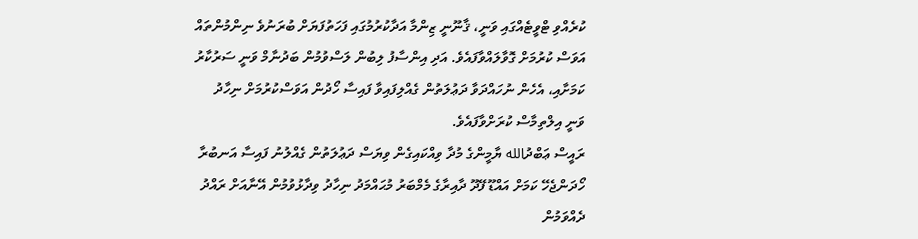ކުރެއްވި ޓްވީޓެއްގައި ވަނީ، ޤާނޫނީ ޒިންމާ އަދާކުރުމުގައި ފަހަތުފަޔަށް ބުރަނުވެ ނިންމުންތައް އަވަސް ކުރުމަށް ގޮވާލައްވާފައެވެ. އަދި އިންސާފު ލިބުން ލަސްވުމުން ބަދުނާމް ވަނީ ސަރުކާރު ކަމަށާއި، އެހެން ނުހައްދަވާ ދަޢުލަތުން ގެއްލިފައިވާ ފައިސާ ހޯދުން އަވަސްކުރުމަށް ނިހާދު ވަނީ އިލްތިމާސް ކުރަށްވާފައެވެ.
ރައީސް ޢަބްދުالله ޔާމީންގެ މުދާ ވިއްކައިގެން ވިޔަސް ދަޢުލަތުން ގެއްލުނު ފައިސާ އަނބުރާ ހޯދަންޖެހޭ ކަމަށް އައްޑޫ ފޭދޫ ދާއިރާގެ މެމްބަރު މުޙައްމަދު ނިހާދު ވިދާޅުވުމުން އޭނާއަށް ރައްދު ދެއްވަމުން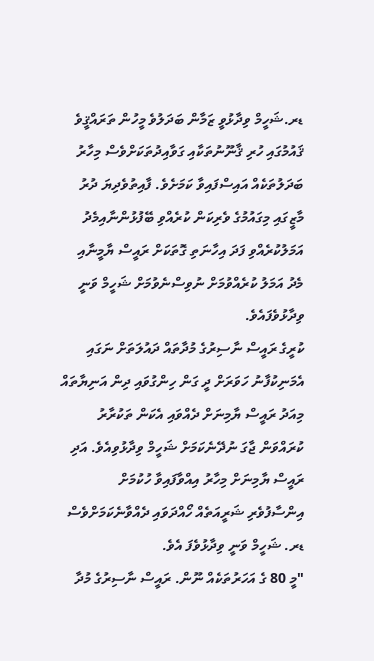ޑރ.ޝަހީމް ވިދާޅުވީ ޒަމާން ބަދަލުވެ މީހުން ތަރައްޤީވެ ޤައުމުގައި ހުރި ޤާނޫނުތަކާއި ގަވާއިދުތަކަށްވެސް މިހާރު ބަދަލުތަކެއް އައިސްފައިވާ ކަމަށެވެ. ފާއިތުވެދިޔަ ދުރު މާޒީގައި މިގައުމުގެ ވެރިކަން ކުރެއްވި ބޭފުޅުންނާއިމެދު އަމަލުކުރެއްވި ފަދަ އިހާނަތި ގޮތަކަށް ރައީސް ޔާމީނާއި މެދު އަމަލު ކުރެއްވުމަށް ނުވިސްނެވުމަށް ޝަހީމް ވަނީ ވިދާޅުވެފައެވެ.
ކުރީގެ ރައީސް ނާސިރުގެ މުދާތައް ދައުލަތަށް ނަގައި އެމަނިކުފާނު ހަވަރަށް ދީ ގަން ހިންގުވައި ދިން އަނިޔާތައް މިއަދު ރައީސް ޔާމިނަށް ދެއްވައި އެކަން ތަކުރާރު ކުރައްވަން ޖާގަ ނުދޭނެކަމަށް ޝަހީމް ވިދާޅުވިއެވެ. އަދި ރައީސް ޔާމިނަށް މިހާރު އިއްވާފައިވާ ހުކުމަށް އިންސާފުވެރި ޝަރީއަތެއް ހޯއްދަވައި ދެއްވާނެކަމަށްވެސް ޑރ. ޝަހީމް ވަނީ ވިދާޅުވެފަ އެވެ.
"މީ 80 ގެ އަހަރުތަކެއް ނޫން. ރައީސް ނާސިރުގެ މުދާ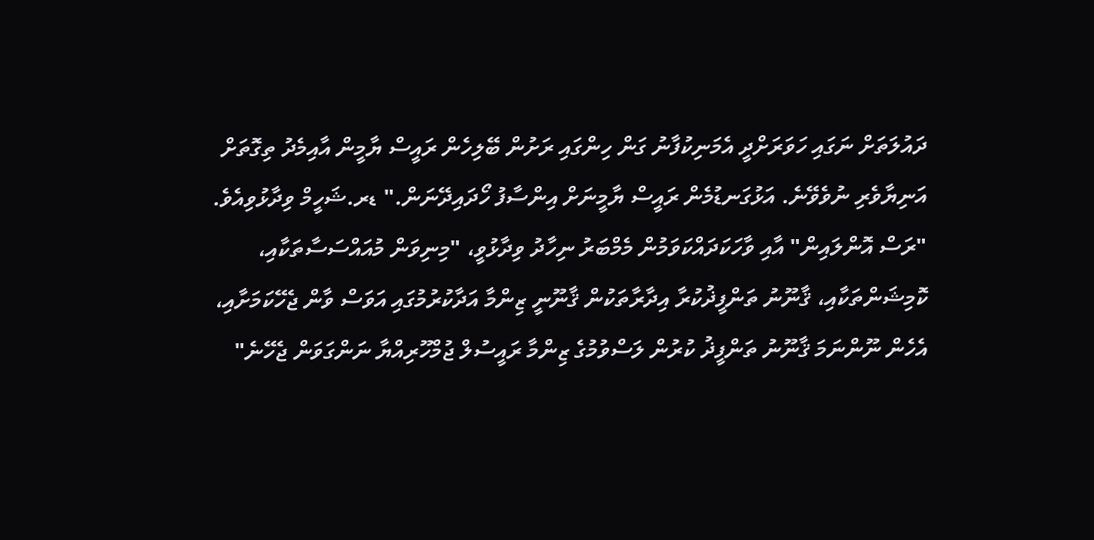ދައުލަތަށް ނަގައި ހަވަރަށްދީ އެމަނިކުފާނު ގަން ހިންގައި ރަށުން ބޭލިހެން ރައީސް ޔާމީން އާއިމެދު ތިގޮތަށް އަނިޔާވެރި ނުވެވޭނެ. އަޅުގަނޑުމެން ރައީސް ޔާމީނަށް އިންސާފު ހޯދައިދޭނަން." ޑރ.ޝަހީމް ވިދާޅުވިއެވެ.
"ރަސް އޮންލައިން" އާއި ވާހަކަދައްކަވަމުން މެމްބަރު ނިހާދު ވިދާޅުވީ، "މިނިވަން މުއައްސަސާތަކާއި، ކޮމިޝަންތަކާއި، ޤާނޫނު ތަންފީޛުކުރާ އިދާރާތަކުން ޤާނޫނީ ޒިންމާ އަދާކުރުމުގައި އަވަސް ވާން ޖެހޭކަމަށާއި، އެހެން ނޫންނަމަ ޤާނޫނު ތަންފީޛު ކުރުން ލަސްވުމުގެ ޒިންމާ ރައީސުލް ޖުމްހޫރިއްޔާ ނަންގަވަން ޖެހޭނެ"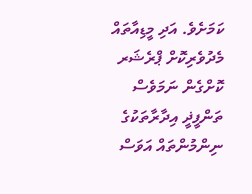ކަމަށެވެ. އަދި މީޑިއާތައް މެދުވެރިކޮށް ޕްރެޝަރ ކޮށްގެން ނަމަވެސް ތަންފީޛީ އިދާރާތަކުގެ ނިންމުންތައް އަވަސް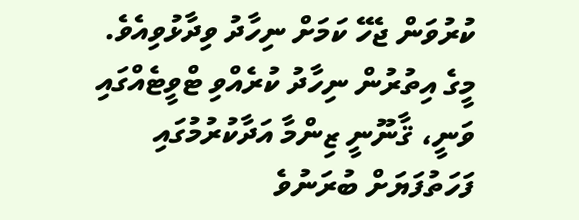ކުރުވަން ޖެހޭ ކަމަށް ނިހާދު ވިދާޅުވިއެވެ.
މީގެ އިތުރުން ނިހާދު ކުރެއްވި ޓްވީޓެއްގައި ވަނީ، ޤާނޫނީ ޒިންމާ އަދާކުރުމުގައި ފަހަތުފަޔަށް ބުރަނުވެ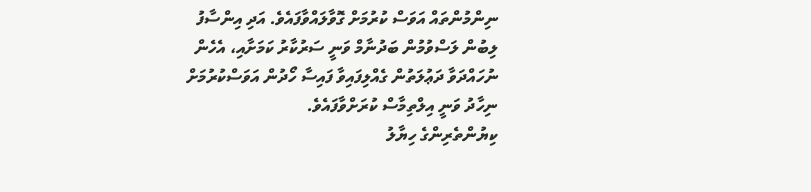ނިންމުންތައް އަވަސް ކުރުމަށް ގޮވާލައްވާފައެވެ. އަދި އިންސާފު ލިބުން ލަސްވުމުން ބަދުނާމް ވަނީ ސަރުކާރު ކަމަށާއި، އެހެން ނުހައްދަވާ ދަޢުލަތުން ގެއްލިފައިވާ ފައިސާ ހޯދުން އަވަސްކުރުމަށް ނިހާދު ވަނީ އިލްތިމާސް ކުރަށްވާފައެވެ.
ކިޔުންތެރިންގެ ހިޔާލު